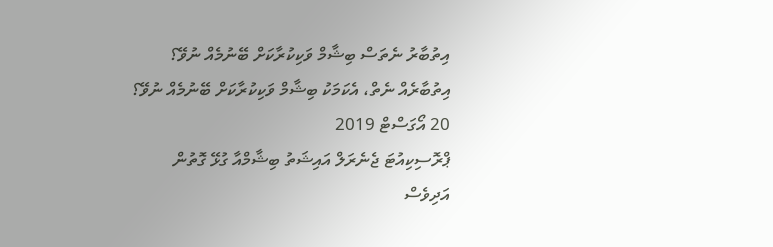އިތުބާރު ނެތަސް ބިޝާމް ވަކިކުރާކަށް ބޭނުމެއް ނުވޭ؟
އިތުބާރެއް ނެތް، އެކަމަކު ބިޝާމް ވަކިކުރާކަށް ބޭނުމެއް ނުވޭ؟
20 އޯގަސްޓް 2019
ޕްރޮސިކިއުޓަ ޖެނެރަލް އައިޝަތު ބިޝާމްއާ ގުޅޭ ގޮތުން އަދިވެސް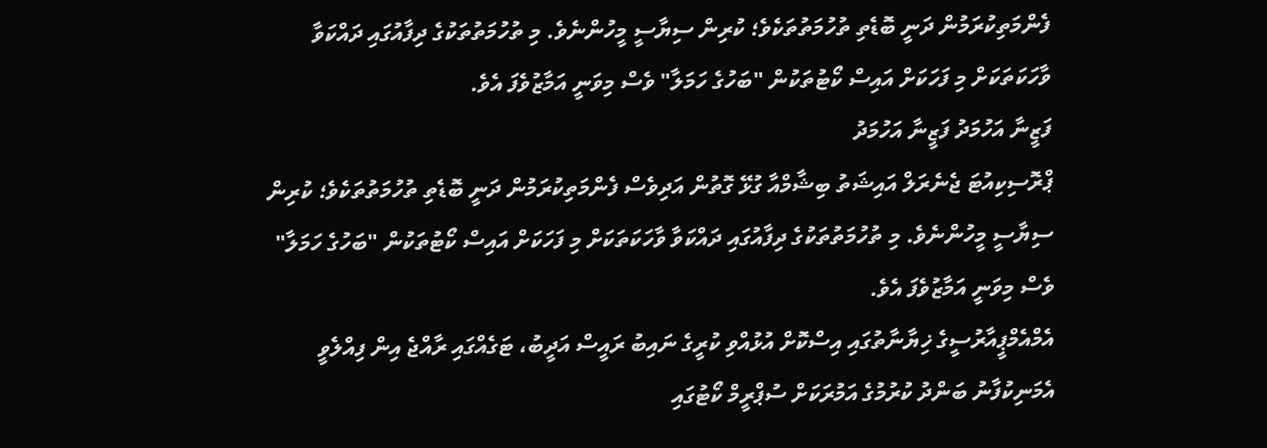ފެންމަތިކުރަމުން ދަނީ ބޮޑެތި ތުހުމަތުތަކެވެ؛ ކުރިން ސިޔާސީ މީހުންނެވެ. މި ތުހުމަތުތަކުގެ ދިފާއުގައި ދައްކަވާ ވާހަކަތަކަށް މި ފަހަކަށް އައިސް ކޯޓުތަކުން "ބަހުގެ ހަމަލާ" ވެސް މިވަނީ އަމާޒުވެފަ އެވެ.
ފަޒީނާ އަހުމަދު ފަޒީނާ އަހުމަދު
ޕްރޮސިކިއުޓަ ޖެނެރަލް އައިޝަތު ބިޝާމްއާ ގުޅޭ ގޮތުން އަދިވެސް ފެންމަތިކުރަމުން ދަނީ ބޮޑެތި ތުހުމަތުތަކެވެ؛ ކުރިން ސިޔާސީ މީހުންނެވެ. މި ތުހުމަތުތަކުގެ ދިފާއުގައި ދައްކަވާ ވާހަކަތަކަށް މި ފަހަކަށް އައިސް ކޯޓުތަކުން "ބަހުގެ ހަމަލާ" ވެސް މިވަނީ އަމާޒުވެފަ އެވެ.
އެމްއެމްޕީއާރުސީގެ ޚިޔާނާތުގައި އިސްކޮށް އުޅުއްވި ކުރީގެ ނައިބު ރައީސް އަދީބު، ޓަގެއްގައި ރާއްޖެ އިން ފިއްލެވީ އެމަނިކުފާނު ބަންދު ކުރުމުގެ އަމުރަކަށް ސުޕްރީމް ކޯޓުގައި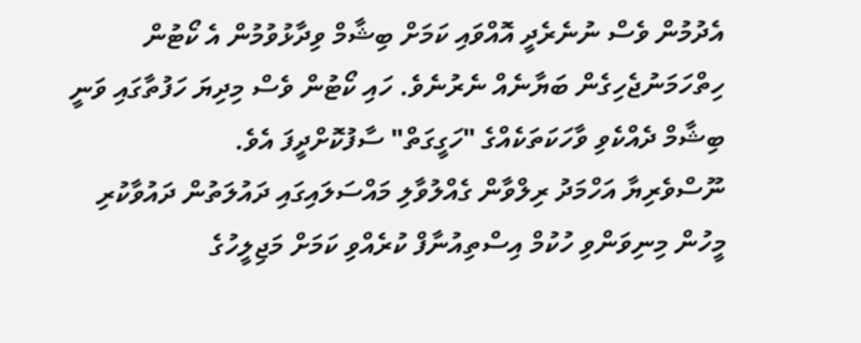އެދުމުން ވެސް ނުނެރެދީ އޮއްވައި ކަމަށް ބިޝާމް ވިދާޅުވުމުން އެ ކޯޓުން ހިތްހަމަނުޖެހިގެން ބަޔާނެއް ނެރުނެވެ. ހައި ކޯޓުން ވެސް މިދިޔަ ހަފުތާގައި ވަނީ ބިޝާމް ދެއްކެވި ވާހަކަތަކެއްގެ "ހަގީގަތް" ސާފުކޮށްދީފަ އެވެ.
ނޫސްވެރިޔާ އަހްމަދު ރިލްވާން ގެއްލުވާލި މައްސަލައިގައި ދައުލަތުން ދައުވާކުރި މީހުން މިނިވަންވި ހުކުމް އިސްތިއުނާފް ކުރެއްވި ކަމަށް މަޖިލީހުގެ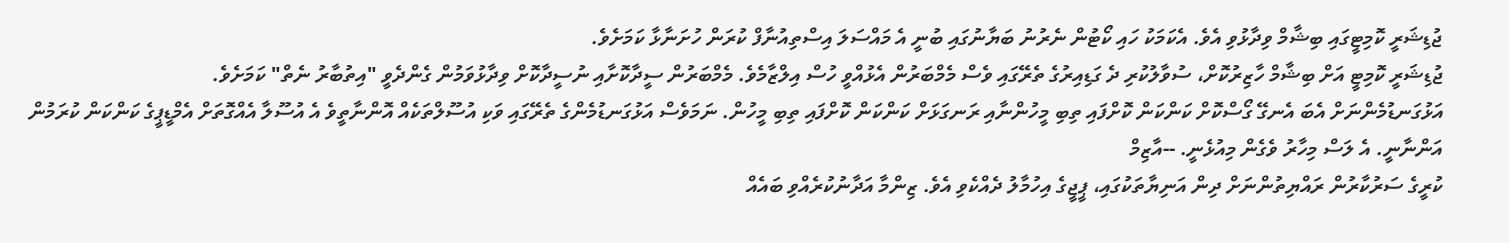ޖުޑިޝަރީ ކޮމިޓީގައި ބިޝާމް ވިދާޅުވި އެވެ. އެކަމަކު ހައި ކޯޓުން ނެރުނު ބަޔާނުގައި ބުނީ އެ މައްސަލަ އިސްތިއުނާފް ކުރަން ހުށަނާޅާ ކަމަށެވެ.
ޖުޑިޝަރީ ކޮމިޓީ އަށް ބިޝާމް ހާޒިރުކޮށް، ސުވާލުކުރި ދެ ގަޑިއިރުގެ ތެރޭގައި ވެސް މެމްބަރުން އެޅުއްވީ ހުސް އިލްޒާމެވެ. މެމްބަރުން ސީދާކޮށާއި ނުސީދާކޮށް ވިދާޅުވަމުން ގެންދެވީ "އިތުބާރު ނެތް" ކަމަށެވެ.
އަޅުގަނޑުމެންނަށް އެބަ އެނގޭ ގޯސްކޮށް ކަންކަން ކޮށްފައި ތިބި މީހުންނާއި ރަނގަޅަށް ކަންކަން ކޮށްފައި ތިބި މީހުން. ނަމަވެސް އަޅުގަނޑުމެންގެ ތެރޭގައި ވަކި އުސޫލްތަކެއް އޮންނާތީވެ އެ އުސޫލާ އެއްގޮތަށް އެމްޑީޕީގެ ކަންކަން ކުރަމުން އަންނާނީ. އެ ލަސް މިހާރު ވެގެން މިއުޅެނީ. --އާޒިމް
ކުރީގެ ސަރުކާރުން ރައްޔިތުންނަށް ދިން އަނިޔާތަކުގައި، ޕީޖީގެ އިހުމާލު ދެއްކެވި އެވެ. ޒިންމާ އަދާނުކުރެއްވި ބައެއް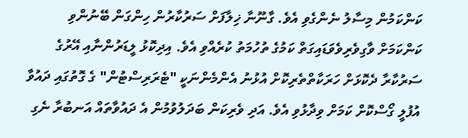ކަންކަމުން މިސާލު ނެންގެވި އެވެ. ގާނޫނާ ޚިލާފަށް ސަރުކާރުން ހިންގަން ބޭނުންވި ކަންކަމަށް ވާގިވެރިވެވަޑައިގަތް ކަމުގެ ތުހުމަތު ކުރެއްވި އެވެ. އިދިކޮޅު ލީޑަރުންނާއި އޭރުގެ ސަރުކާރާ ދެކޮޅަށް ހަރަކާތްތެރިކޮށް އުޅުނު އެންމެންނަކީ "ޓެރަރިސްޓުން" ގެ ގޮތުގައި ދައުވާ އުފުލީ ގޯސްކޮށް ކަމަށް ވިދާޅުވި އެވެ. އަދި ވެރިކަން ބަދަލުވުމުން އެ ދައުވާތައް އަނބުރާ ނެގި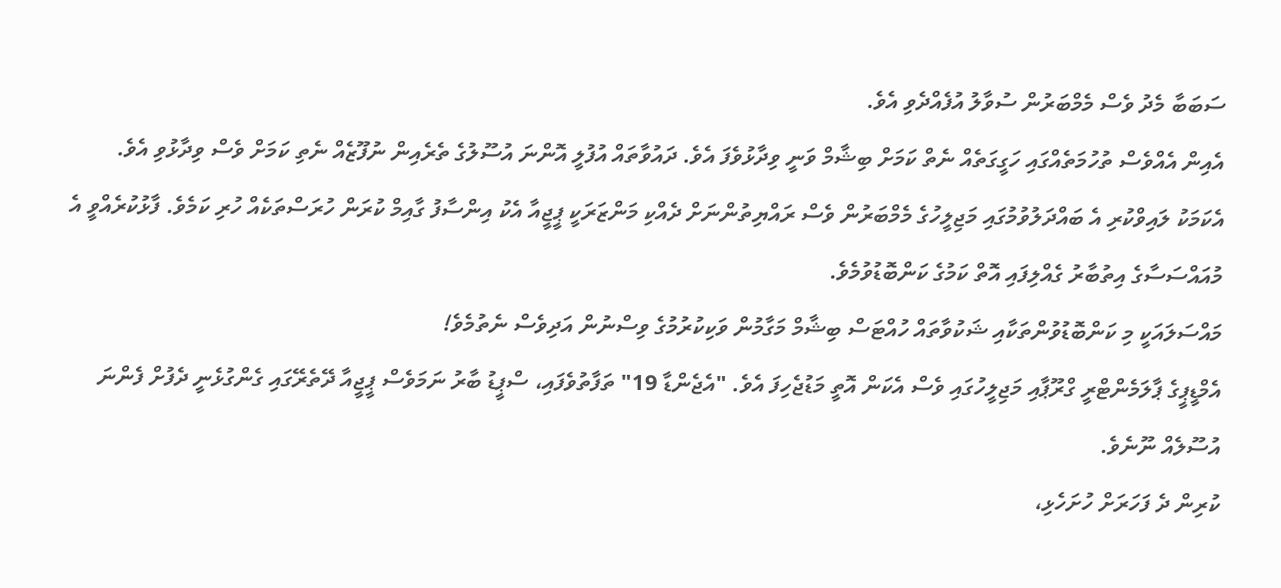ސަބަބާ މެދު ވެސް މެމްބަރުން ސުވާލު އުފެއްދެވި އެވެ.
އެއިން އެއްވެސް ތުހުމަތެއްގައި ހަގީގަތެއް ނެތް ކަމަށް ބިޝާމް ވަނީ ވިދާޅުވެފަ އެވެ. ދައުވާތައް އުފުލީ އޮންނަ އުސޫލުގެ ތެރެއިން ނުފޫޒެއް ނެތި ކަމަށް ވެސް ވިދާޅުވި އެވެ.
އެކަމަކު ލައިވްކުރި އެ ބައްދަލުވުމުގައި މަޖިލީހުގެ މެމްބަރުން ވެސް ރައްޔިތުންނަށް ދެއްކި މަންޒަރަކީ ޕީޖީއާ އެކު އިންސާފު ގާއިމް ކުރަން ހުރަސްތަކެއް ހުރި ކަމެވެ. ފާޅުކުރެއްވީ އެ މުއައްސަސާގެ އިތުބާރު ގެއްލިފައި އޮތް ކަމުގެ ކަންބޮޑުވުމެވެ.
މައްސަލައަކީ މި ކަންބޮޑުވުންތަކާއި ޝަކުވާތައް ހުއްޓަސް ބިޝާމް މަގާމުން ވަކިކުރުމުގެ ވިސްނުން އަދިވެސް ނެތުމެވެ!
އެމްޑީޕީގެ ޕާލަމެންޓްރީ ގްރޫޕާއި މަޖިލީހުގައި ވެސް އެކަން އޮތީ މަޑުޖެހިފަ އެވެ. "އެޖެންޑާ 19" ތަފާތުވެފައި، ސްޕީޑު ބާރު ނަމަވެސް ޕީޖީއާ ދޭތެރޭގައި ގެންގުޅެނީ ދެފުށް ފެންނަ އުސޫލެއް ނޫނެވެ.
ކުރިން ދެ ފަހަރަށް ހުށަހެޅި،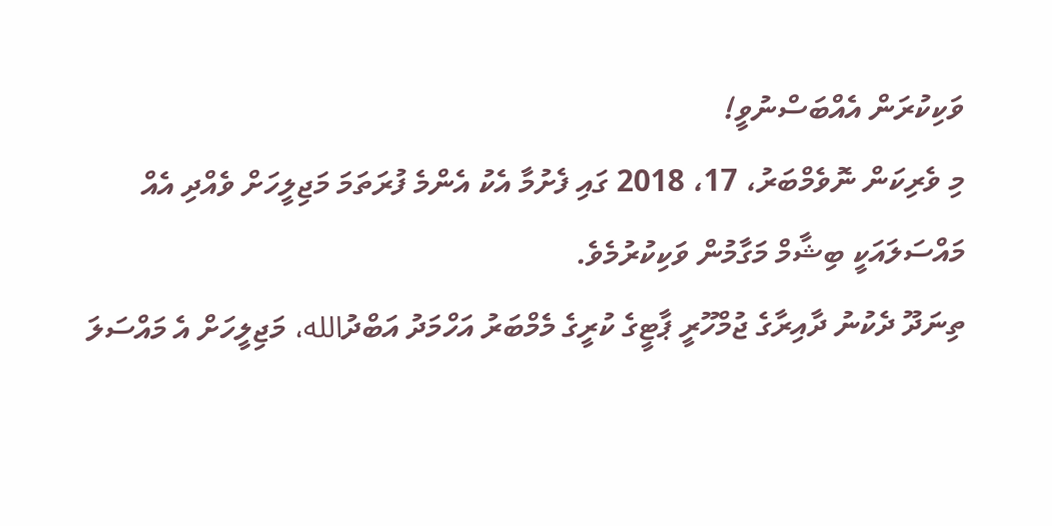ވަކިކުރަން އެއްބަސްނުވީ!
މި ވެރިކަން ނޮވެމްބަރު، 17، 2018 ގައި ފެށުމާ އެކު އެންމެ ފުރަތަމަ މަޖިލީހަށް ވެއްދި އެއް މައްސަލައަކީ ބިޝާމް މަގާމުން ވަކިކުރުމެވެ.
ތިނަދޫ ދެކުނު ދާއިރާގެ ޖުމްހޫރީ ޕާޓީގެ ކުރީގެ މެމްބަރު އަހްމަދު އަބްދުالله، މަޖިލީހަށް އެ މައްސަލަ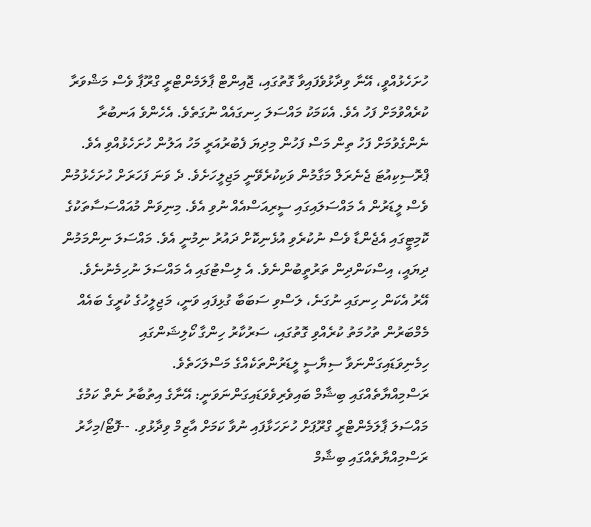ހުށަހެޅުއްވީ، އޭނާ ވިދާޅުވެފައިވާ ގޮތުގައި، ޖޮއިންޓް ޕާލަމެންޓްރީ ގްރޫޕާ ވެސް މަޝްވަރާ ކުރެއްވުމަށް ފަހު އެވެ. އެކަމަކު މައްސަލަ ހިނގައެއް ނުގަތެވެ. އެހެންވެ އަނބުރާ ނެންގެވުމަށް ފަހު ތިން މަސް ފަހުން މިދިޔަ ފެބުރުއަރީ މަހު އަލުން ހުށަހެޅުއްވި އެވެ.
ޕްރޮސިކިއުޓަ ޖެނެރަލް މަގާމުން ވަކިކުރެވޭނީ މަޖިލީހަށެވެ. ދެ ވަނަ ފަހަރަށް ހުށަހެޅުމުން ވެސް ލީޑަރުން އެ މައްސަލައިގައި ސީރިއަސްއެއް ނުވި އެވެ. މިނިވަން މުއައްސަސާތަކުގެ ކޮމިޓީގައި އެޖެންޑާ ވެސް ނުކުރެވި އުޅެނިކޮށް ދައުރު ނިމުނީ އެވެ. މައްސަލަ ނިންމަމުން ދިޔައީ، އިސްކަންދިން ތަރުތީބުންނެވެ. އެ ލިސްޓުގައި އެ މައްސަލަ ނުހިމެނުނެވެ.
އޭރު އެކަން ހިނގައި ނުގަނެ، ލަސްވި ސަބަބާ ގުޅިފައި ވަނީ، މަޖިލީހުގެ ކުރީގެ ބައެއް މެމްބަރުން ތުހުމަތު ކުރެއްވި ގޮތުގައި، ސަރުކާރު ހިންގާ ކޯލިޝަންގައި ހިމެނިވަޑައިގަންނަވާ ސިޔާސީ ލީޑަރުންތަކެއްގެ މަސްލަހަތެވެ.
ރަސްމިއްޔާތެއްގައި ބިޝާމް ބައިވެރިވެވަޑައިގަންނަވަނީ: އޭނާގެ އިތުބާރު ނެތް ކަމުގެ މައްސަލަ ޕާލަމެންޓްރީ ގްރޫޕަށް ހުށަހަޅާފައި ނުވާ ކަމަށް އާޒިމް ވިދާޅުވި. --ފޮޓޯ/މިހާރު
ރަސްމިއްޔާތެއްގައި ބިޝާމް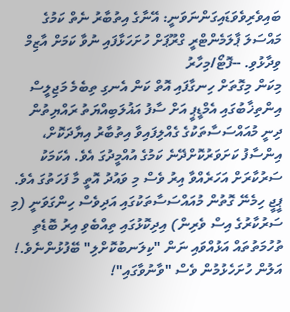ބައިވެރިވެވަޑައިގަންނަވަނީ: އޭނާގެ އިތުބާރު ނެތް ކަމުގެ މައްސަލަ ޕާލަމެންޓްރީ ގްރޫޕަށް ހުށަހަޅާފައި ނުވާ ކަމަށް އާޒިމް ވިދާޅުވި. --ފޮޓޯ/މިހާރު
މިކަން މިގޮތަށް ހިނގާފައި އޮތް ކަން އެނގި ތިބެމެ މަޖިލީސް އިންތިޚާބުގައި އެމްޑީޕީ އަށް ސާފު އަޣުލަބިއްޔަތު ރައްޔިތުން ދިނީ މުއައްސަސާތަކުގެ ގެއްލިފައިވާ އިތުބާރު އިޔާދަކޮށް، އިންސާފު ކަށަވަރުކޮށްދޭނެ ކަމުގެ އުއްމީދުގަ އެވެ. އެކަމަކު ސަރުކާރަށް އަހަރެއްވާ އިރު ވެސް މި ވައުދު އޮތީ މާ ފަހަތުގަ އެވެ. ޕީޖީ ހިމެނޭ ގޮތުން މުއައްސަސާތަކުގައި އަދިވެސް ހިންގަވަނީ (މި ސަރުކާރުގެ އިސް ވެރިން) އިދިކޮޅުގައި ތިއްބެވި އިރު ބޮޑެތި ތުހުމަތުތައް އަޅުއްވައި ނަން "ކިލަނބުކޮށްލި" ބޭފުޅުންނެވެ.!
އަލުން ހުށަހެޅުމުން ވެސް "ވާނުވާގައި"!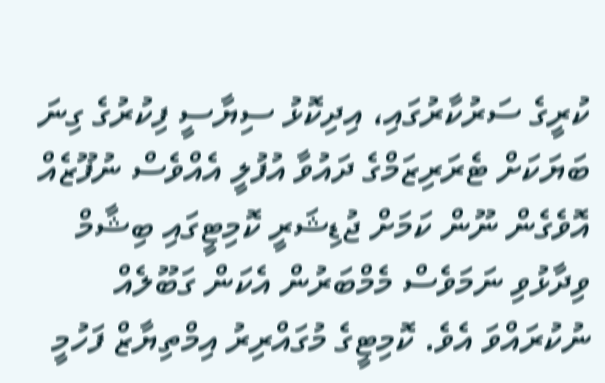ކުރީގެ ސަރުކާރުގައި، އިދިކޮޅު ސިޔާސީ ފިކުރުގެ ގިނަ ބަޔަކަށް ޓެރަރިޒަމްގެ ދައުވާ އުފުލީ އެއްވެސް ނުފޫޒެއް އޮވެގެން ނޫން ކަމަށް ޖުޑިޝަރީ ކޮމިޓީގައި ބިޝާމް ވިދާޅުވި ނަމަވެސް މެމްބަރުން އެކަން ގަބޫލެއް ނުކުރައްވަ އެވެ. ކޮމިޓީގެ މުގައްރިރު އިމްތިޔާޒް ފަހުމީ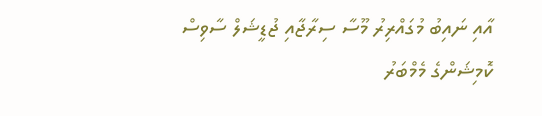އާއި ނައިބު މުގައްރިރު މޫސާ ސިރާޖާއި ޖުޑީޝަލް ސާވިސް ކޮމިޝަންގެ މެމްބަރު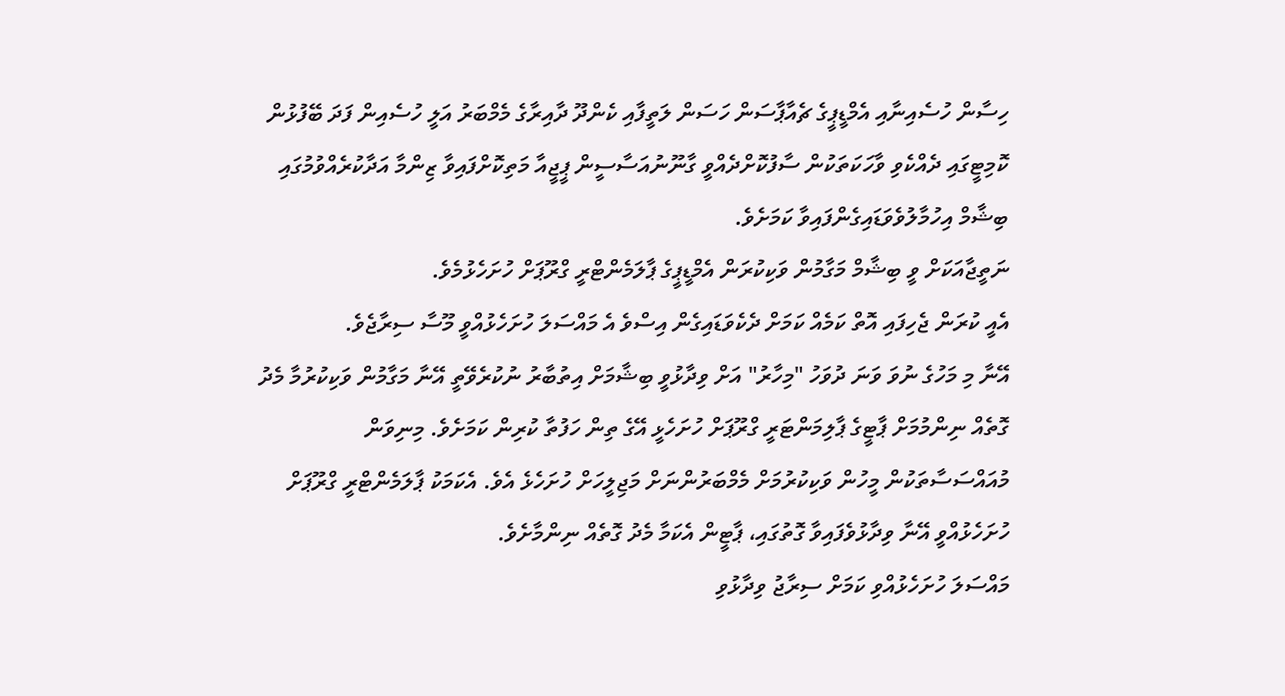ހިސާން ހުސެއިނާއި އެމްޑީޕީގެ ޗެއާޕާސަން ހަސަން ލަތީފާއި ކެންދޫ ދާއިރާގެ މެމްބަރު އަލީ ހުސެއިން ފަދަ ބޭފުޅުން ކޮމިޓީގައި ދެއްކެވި ވާހަކަތަކުން ސާފުކޮށްދެއްވީ ގާނޫނުއަސާސީން ޕީޖީއާ މަތިކޮށްފައިވާ ޒިންމާ އަދާކުރެއްވުމުގައި ބިޝާމް އިހުމާލުވެވަޑައިގެންފައިވާ ކަމަށެވެ.
ނަތީޖާއަކަށް ވީ ބިޝާމް މަގާމުން ވަކިކުރަން އެމްޑީޕީގެ ޕާލަމެންޓްރީ ގްރޫޕަށް ހުށަހެޅުމެވެ.
އެއީ ކުރަން ޖެހިފައި އޮތް ކަމެއް ކަމަށް ދެކެވަޑައިގެން އިސްވެ އެ މައްސަލަ ހުށަހެޅުއްވީ މޫސާ ސިރާޖެވެ.
އޭނާ މި މަހުގެ ނުވަ ވަނަ ދުވަހު "މިހާރު" އަށް ވިދާޅުވީ ބިޝާމަށް އިތުބާރު ނުކުރެވޭތީ އޭނާ މަގާމުން ވަކިކުރުމާ މެދު ގޮތެއް ނިންމުމަށް ޕާޓީގެ ޕާލިމަންޓަރީ ގްރޫޕަށް ހުށަހެޅީ އޭގެ ތިން ހަފުތާ ކުރިން ކަމަށެވެ. މިނިވަން މުއައްސަސާތަކުން މީހުން ވަކިކުރުމަށް މެމްބަރުންނަށް މަޖިލީހަށް ހުށަހެޅެ އެވެ. އެކަމަކު ޕާލަމެންޓްރީ ގްރޫޕަށް ހުށަހެޅުއްވީ އޭނާ ވިދާޅުވެފައިވާ ގޮތުގައި، ޕާޓީން އެކަމާ މެދު ގޮތެއް ނިންމާށެވެ.
މައްސަލަ ހުށަހެޅުއްވި ކަމަށް ސިރާޖު ވިދާޅުވި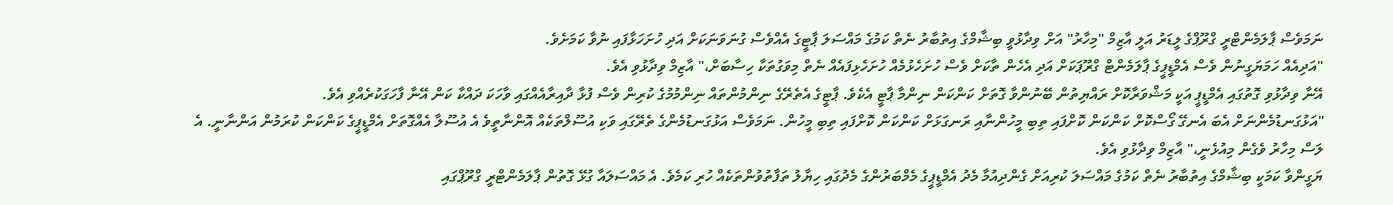ނަމަވެސް ޕާލަމެންޓްރީ ގްރޫޕްގެ ލީޑަރު އަލީ އާޒިމް "މިހާރު" އަށް ވިދާޅުވީ ބިޝާމްގެ އިތުބާރު ނެތް ކަމުގެ މައްސަލަ ޕާޓީގެ އެއްވެސް ގުނަވަނަކަށް އަދި ހުށަހަޅާފައި ނުވާ ކަމަށެވެ.
"އަދިއެއް ހަމަޔަގީނުން ވެސް އެމްޑީޕީގެ ޕާލަމެންޓް ގްރޫޕަކަށް އަދި އެހެން ތާކަށް ވެސް ހުށަހެޅުމެއް ހުށަހެޅިފައެއް ނެތް މިވަގުތަކާ ހިސާބަށް،" އާޒިމް ވިދާޅުވި އެވެ.
އޭނާ ވިދާޅުވި ގޮތުގައި އެމްޑީޕީ އަކީ މަޝްވަރާކޮށް ރައްޔިތުން ބޭނުންވާ ގޮތަށް ކަންކަން ނިންމާ ޕާޓީ އެކެވެ. ޕާޓީގެ އެތެރޭގެ ނިންމުންތައް ނިންމުމުގެ ކުރިން ވެސް ފުޅާ ދާއިރާއެއްގައި ވާހަކަ ދައްކާ ކަން އޭނާ ފާހަގަކުރެއްވި އެވެ.
"އަޅުގަނޑުމެންނަށް އެބަ އެނގޭ ގޯސްކޮށް ކަންކަން ކޮށްފައި ތިބި މީހުންނާއި ރަނގަޅަށް ކަންކަން ކޮށްފައި ތިބި މީހުން. ނަމަވެސް އަޅުގަނޑުމެންގެ ތެރޭގައި ވަކި އުސޫލްތަކެއް އޮންނާތީވެ އެ އުސޫލާ އެއްގޮތަށް އެމްޑީޕީގެ ކަންކަން ކުރަމުން އަންނާނީ. އެ ލަސް މިހާރު ވެގެން މިއުޅެނީ،" އާޒިމް ވިދާޅުވި އެވެ.
ޔަގީންވާ ކަމަކީ ބިޝާމްގެ އިތުބާރު ނެތް ކަމުގެ މައްސަލަ ކުރިއަށް ގެންދިއުމާ މެދު އެމްޑީޕީގެ މެމްބަރުންގެ މެދުގައި ހިޔާލު ތަފާތުވުންތަކެއް ހުރި ކަމެވެ. އެ މައްސަލައާ ގުޅޭ ގޮތުން ޕާލަމެންޓްރީ ގްރޫޕްގައި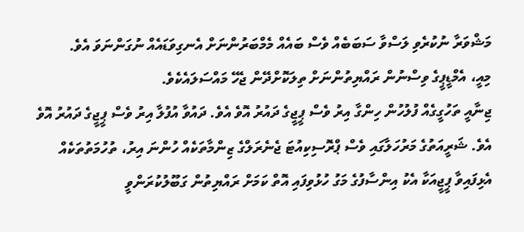މަޝްވަރާ ނުކުރެވި ލަސްވާ ސަބަބެއް ވެސް ބައެއް މެމްބަރުންނަށް އެނގިވަޑައެއް ނުގަންނަވަ އެވެ.
މިއީ، އެމްޑީޕީގެ ވިސްނުން ރައްޔިތުންނަށް ތިލަކޮށްދޭން ޖެހޭ މައްސަލައެކެވެ.
ޖިނާއީ ތަހުގީގެއް ފުލުހުން ހިންގާ އިރު ވެސް ޕީޖީގެ ދައުރު އޮވެ އެވެ. ދައުވާ އުފުލާ އިރު ވެސް ޕީޖީގެ ދައުރު އޮވެ އެވެ. ޝަރީއަތުގެ މަރުހަލާގައި ވެސް ޕްރޮސިކިއުޓަ ޖެނެރަލްގެ ޒިންމާތަކެއް ހުންނަ އިރު، ތުހުމަތުތަކެއް އެޅިފައިވާ ޕީޖީއަކާ އެކު އިންސާފުގެ މަގު ހުޅުވިފައި އޮތް ކަމަށް ރައްޔިތުން ގަބޫލުކުރަންވީ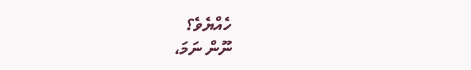ހެއްޔެވެ؟
ނޫން ނަމަ،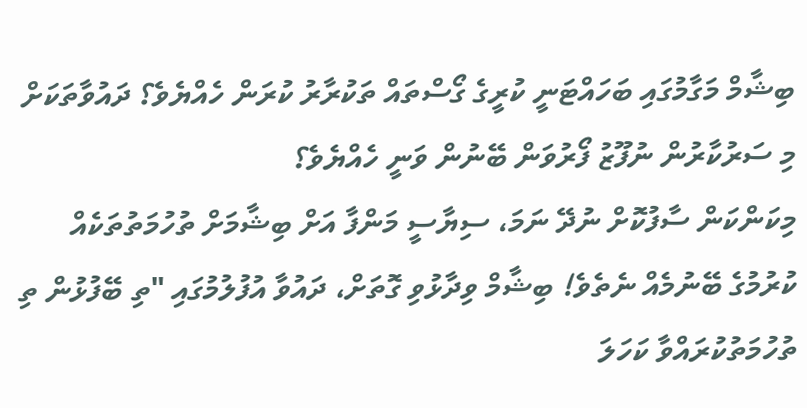ބިޝާމް މަގާމުގައި ބަހައްޓަނީ ކުރީގެ ގޯސްތައް ތަކުރާރު ކުރަން ހެއްޔެވެ؟ ދައުވާތަކަށް މި ސަރުކާރުން ނުފޫޒު ފޯރުވަން ބޭނުން ވަނީ ހެއްޔެވެ؟
މިކަންކަން ސާފުކޮށް ނުދޭ ނަމަ، ސިޔާސީ މަންފާ އަށް ބިޝާމަށް ތުހުމަތުތަކެއް ކުރުމުގެ ބޭނުމެއް ނެތެވެ! ބިޝާމް ވިދާޅުވި ގޮތަށް، ދައުވާ އުފުލުމުގައި "ތި ބޭފުޅުން ތި ތުހުމަތުކުރައްވާ ކަހަލަ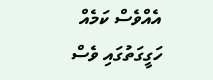އެއްވެސް ކަމެއް ހަގީގަތުގައި ވެސް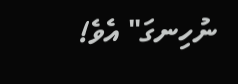ނުހިނގަ" އެވެ!